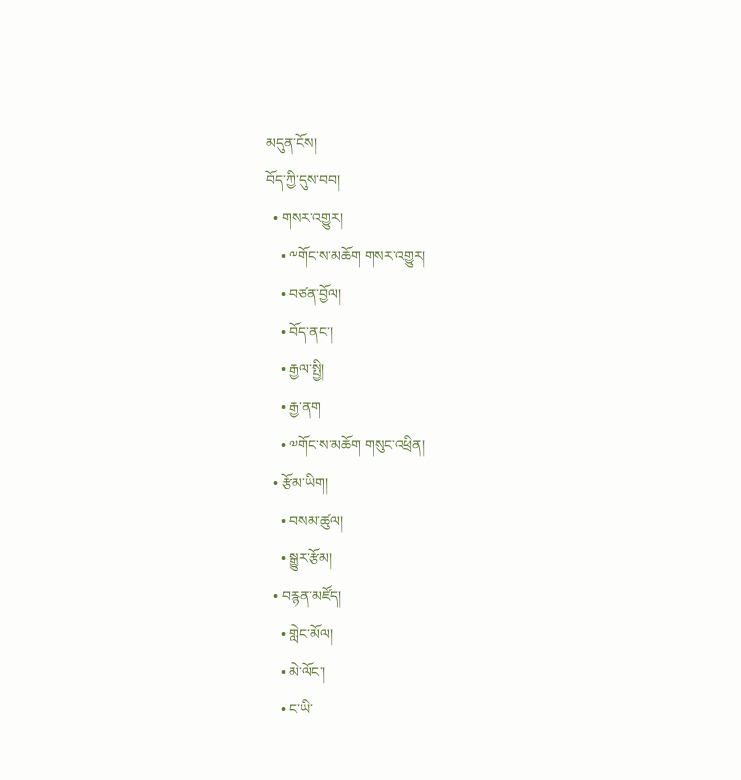མདུན་ངོས།
བོད་ཀྱི་དུས་བབ།
  • གསར་འགྱུར།
    • ༸གོང་ས་མཆོག གསར་འགྱུར།
    • བཙན་བྱོལ།
    • བོད་ནང་།
    • རྒྱལ་སྤྱི།
    • རྒྱ་ནག
    • ༧གོང་ས་མཆོག གསུང་འཕྲིན།
  • རྩོམ་ཡིག།
    • བསམ་ཚུལ།
    • སྒྱུར་རྩོམ།
  • བརྙན་མཛོད།
    • གླེང་མོལ།
    • མེ་ལོང་།
    • ང་ཡི་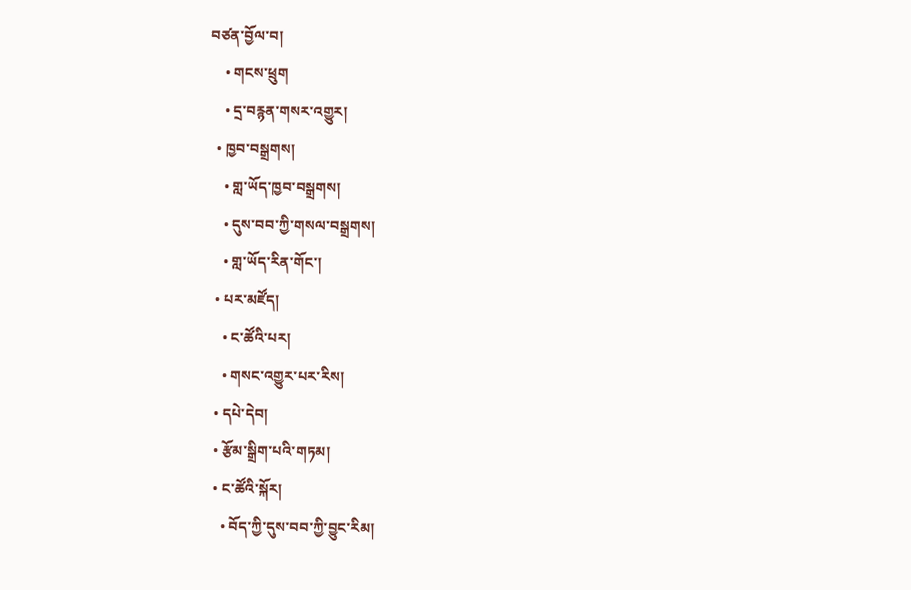བཙན་བྱོལ་བ།
    • གངས་ཕྲུག
    • དྲ་བརྙན་གསར་འགྱུར།
  • ཁྱབ་བསྒྲགས།
    • གླ་ཡོད་ཁྱབ་བསྒྲགས།
    • དུས་བབ་ཀྱི་གསལ་བསྒྲགས།
    • གླ་ཡོད་རིན་གོང་།
  • པར་མཛོད།
    • ང་ཚོའི་པར།
    • གསང་འགྱུར་པར་རིས།
  • དཔེ་དེབ།
  • རྩོམ་སྒྲིག་པའི་གཏམ།
  • ང་ཚོའི་སྐོར།
    • བོད་ཀྱི་དུས་བབ་ཀྱི་བྱུང་རིམ།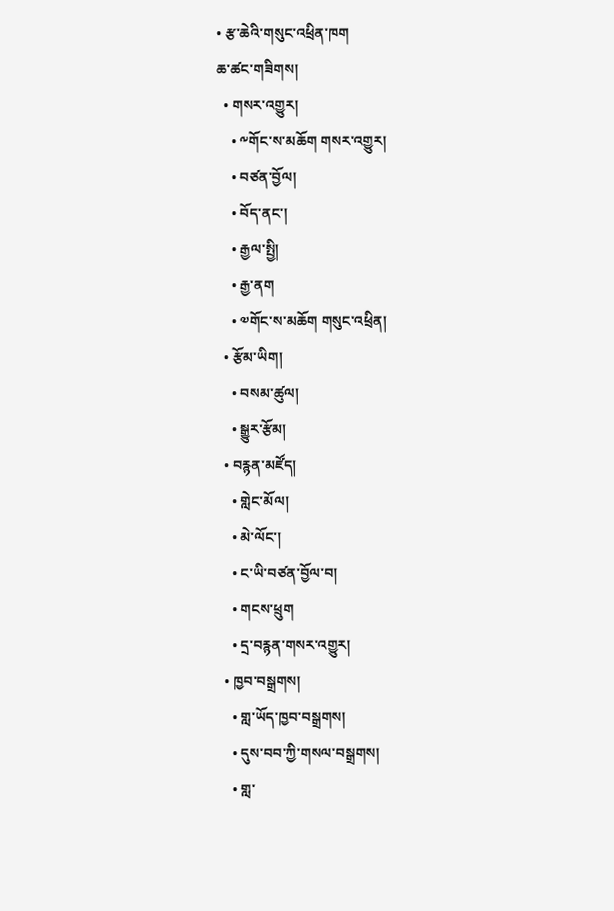• རྩ་ཆེའི་གསུང་འཕྲིན་ཁག
ཆ་ཚང་གཟིགས།
  • གསར་འགྱུར།
    • ༸གོང་ས་མཆོག གསར་འགྱུར།
    • བཙན་བྱོལ།
    • བོད་ནང་།
    • རྒྱལ་སྤྱི།
    • རྒྱ་ནག
    • ༧གོང་ས་མཆོག གསུང་འཕྲིན།
  • རྩོམ་ཡིག།
    • བསམ་ཚུལ།
    • སྒྱུར་རྩོམ།
  • བརྙན་མཛོད།
    • གླེང་མོལ།
    • མེ་ལོང་།
    • ང་ཡི་བཙན་བྱོལ་བ།
    • གངས་ཕྲུག
    • དྲ་བརྙན་གསར་འགྱུར།
  • ཁྱབ་བསྒྲགས།
    • གླ་ཡོད་ཁྱབ་བསྒྲགས།
    • དུས་བབ་ཀྱི་གསལ་བསྒྲགས།
    • གླ་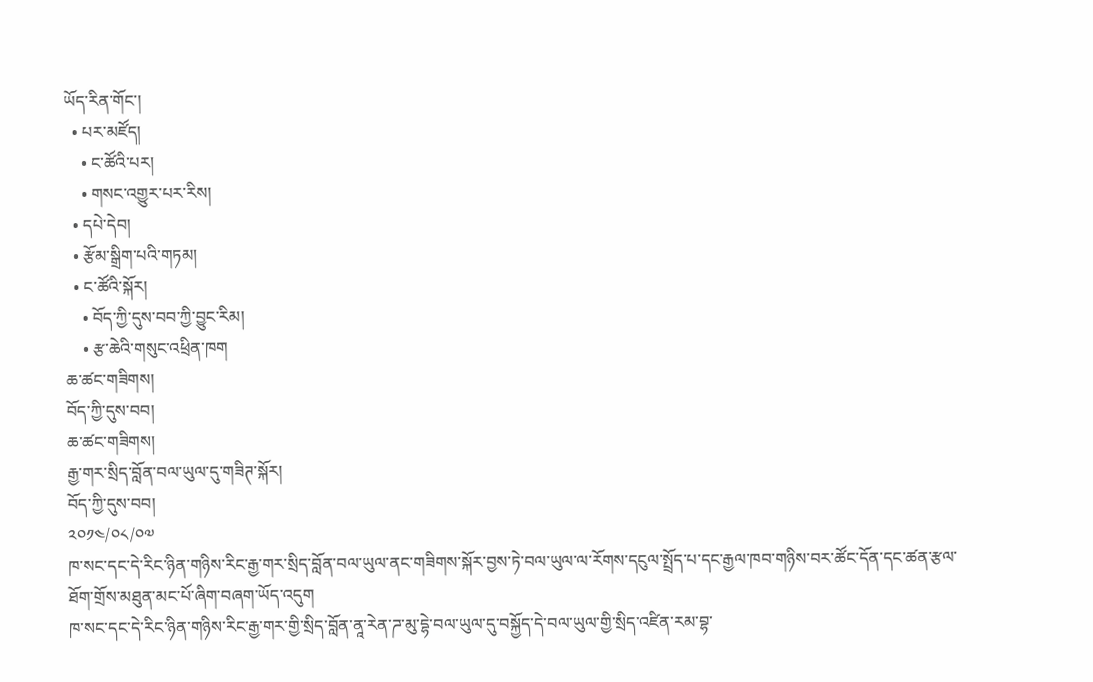ཡོད་རིན་གོང་།
  • པར་མཛོད།
    • ང་ཚོའི་པར།
    • གསང་འགྱུར་པར་རིས།
  • དཔེ་དེབ།
  • རྩོམ་སྒྲིག་པའི་གཏམ།
  • ང་ཚོའི་སྐོར།
    • བོད་ཀྱི་དུས་བབ་ཀྱི་བྱུང་རིམ།
    • རྩ་ཆེའི་གསུང་འཕྲིན་ཁག
ཆ་ཚང་གཟིགས།
བོད་ཀྱི་དུས་བབ།
ཆ་ཚང་གཟིགས།
རྒྱ་གར་སྲིད་བློན་བལ་ཡུལ་དུ་གཟིཊ་སྐོར།
བོད་ཀྱི་དུས་བབ།
༢༠༡༤/༠༨/༠༧
ཁ་སང་དང་དེ་རིང་ཉིན་གཉིས་རིང་རྒྱ་གར་སྲིད་བློན་བལ་ཡུལ་ནང་གཟིགས་སྐོར་བྱས་ཏེ་བལ་ཡུལ་ལ་རོགས་དངུལ་སྤྲོད་པ་དང་རྒྱལ་ཁབ་གཉིས་བར་ཚོང་དོན་དང་ཚན་རྩལ་ཐོག་གྲོས་མཐུན་མང་པོ་ཞིག་བཞག་ཡོད་འདུག
ཁ་སང་དང་དེ་རིང་ཉིན་གཉིས་རིང་རྒྱ་གར་གྱི་སྲིད་བློན་ནཱ་རེན་ཌ་མུ་དྷེ་བལ་ཡུལ་དུ་བསྐྱོད་དེ་བལ་ཡུལ་གྱི་སྲིད་འཛིན་རམ་བྷ་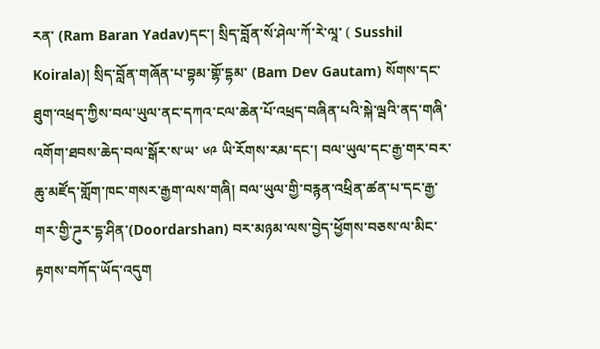རན་ (Ram Baran Yadav)དང་། སྲིད་བློན་སོ་ཤེལ་ཀོ་རེ་ལཱ་ ( Susshil Koirala)། སྲིད་བློན་གཞོན་པ་བྷམ་གྷོ་དྷམ་ (Bam Dev Gautam) སོགས་དང་ཐུག་འཕྲད་ཀྱིས་བལ་ཡུལ་ནང་དཀའ་ངལ་ཆེན་པོ་འཕྲད་བཞིན་པའི་སྐེ་ལྦའི་ནད་གཞི་འགོག་ཐབས་ཆེད་བལ་སྒོར་ས་ཡ་ ༦༩ ཡི་རོགས་རམ་དང་། བལ་ཡུལ་དང་རྒྱ་གར་བར་ཆུ་མཛོད་གློག་ཁང་གསར་རྒྱག་ལས་གཞི། བལ་ཡུལ་གྱི་བརྙན་འཕྲིན་ཚན་པ་དང་རྒྱ་གར་གྱི་ཌུར་དྷ་ཤིན་(Doordarshan) བར་མཉམ་ལས་བྱེད་ཕྱོགས་བཅས་ལ་མིང་རྟགས་བཀོད་ཡོད་འདུག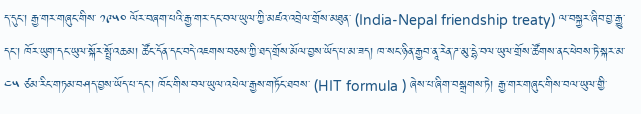ད་དུང་། རྒྱ་གར་གཞུང་གིས་ ༡༩༥༠ ལོར་བཞག་པའི་རྒྱ་གར་དང་བལ་ཡུལ་ཀྱི་མཛའ་འབྲེལ་གྲོས་མཐུན་ (India-Nepal friendship treaty) ལ་བསྐྱར་ཞིབ་བྱ་རྒྱུ་དང་། ཁོར་ཡུག་དང་ཡུལ་སྐོར་སྤྲོ་འཆམ། ཚོང་དོན་དང་བདེ་འཇགས་བཅས་ཀྱི་ཐད་གྲོས་མོལ་བྱས་ཡོད་པ་མ་ཟད། ཁ་སང་ཉིན་རྒྱབ་ནཱ་རེན་ཌ་མུ་དྷེ་བལ་ཡུལ་གྲོས་ཚོགས་ནང་ཕེབས་ཏེ་སྐར་མ་ ༤༥ ཙམ་རིང་གཏམ་བཤད་བྱས་ཡོད་པ་དང་། ཁོང་གིས་བལ་ཡུལ་འཕེལ་རྒྱས་གཏོང་ཐབས་ (HIT formula ) ཞེས་པ་ཞིག་བསྒྲགས་ཏེ། རྒྱ་གར་གཞུང་གིས་བལ་ཡུལ་གྱི་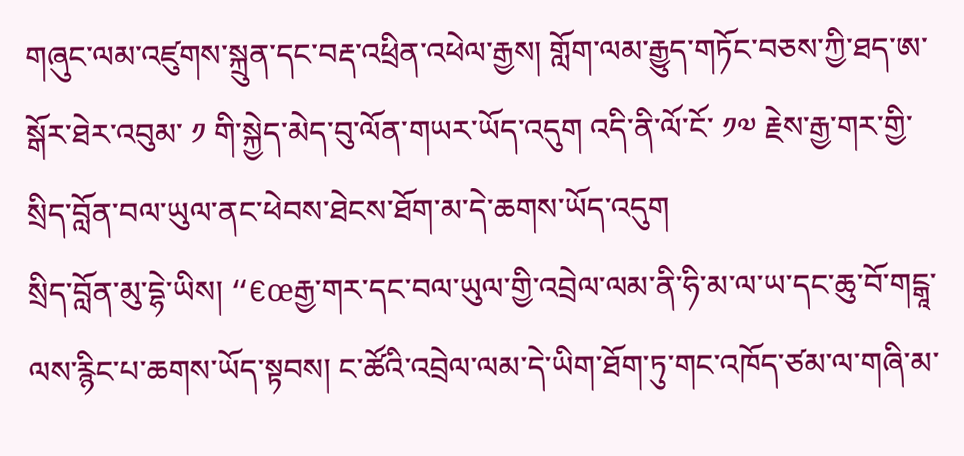གཞུང་ལམ་འཛུགས་སྐྲུན་དང་བརྡ་འཕྲིན་འཕེལ་རྒྱས། གློག་ལམ་རྒྱུད་གཏོང་བཅས་ཀྱི་ཐད་ཨ་སྒོར་ཐེར་འབུམ་ ༡ གི་སྐྱེད་མེད་བུ་ལོན་གཡར་ཡོད་འདུག འདི་ནི་ལོ་ངོ་ ༡༧ རྗེས་རྒྱ་གར་གྱི་སྲིད་བློན་བལ་ཡུལ་ནང་ཕེབས་ཐེངས་ཐོག་མ་དེ་ཆགས་ཡོད་འདུག
སྲིད་བློན་མུ་དྷེ་ཡིས། “€œརྒྱ་གར་དང་བལ་ཡུལ་གྱི་འབྲེལ་ལམ་ནི་ཧི་མ་ལ་ཡ་དང་ཆུ་བོ་གངྒཱ་ལས་རྙིང་པ་ཆགས་ཡོད་སྟབས། ང་ཚོའི་འབྲེལ་ལམ་དེ་ཡིག་ཐོག་ཏུ་གང་འཁོད་ཙམ་ལ་གཞི་མ་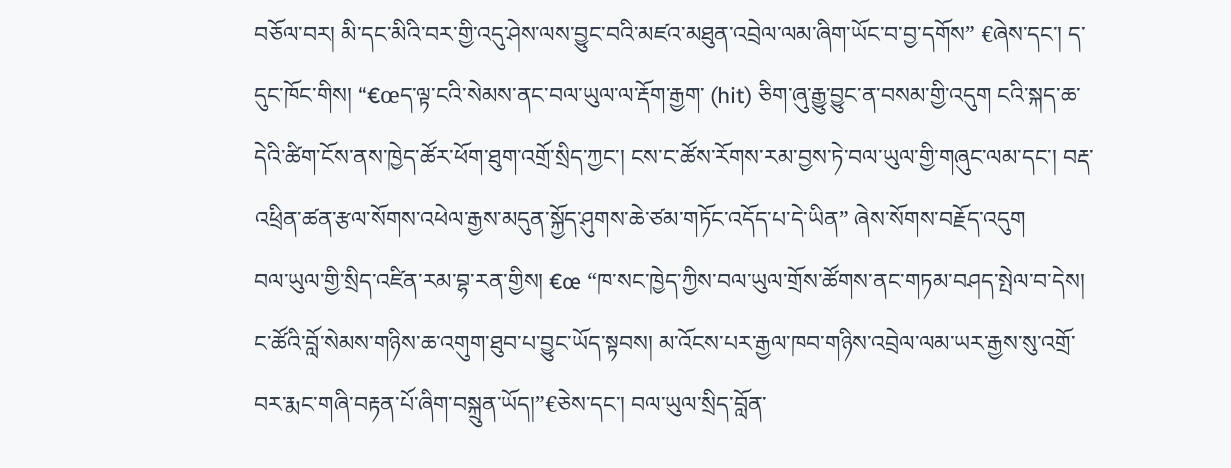བཅོལ་བར། མི་དང་མིའི་བར་གྱི་འདུ་ཤེས་ལས་བྱུང་བའི་མཛའ་མཐུན་འབྲེལ་ལམ་ཞིག་ཡོང་བ་བྱ་དགོས” €ཞེས་དང་། ད་དུང་ཁོང་གིས། “€œད་ལྟ་ངའི་སེམས་ནང་བལ་ཡུལ་ལ་རྡོག་རྒྱག་ (hit) ཅིག་ཞུ་རྒྱུ་བྱུང་ན་བསམ་གྱི་འདུག ངའི་སྐད་ཆ་དེའི་ཚིག་ངོས་ནས་ཁྱེད་ཚོར་ཕོག་ཐུག་འགྲོ་སྲིད་ཀྱང་། ངས་ང་ཚོས་རོགས་རམ་བྱས་ཏེ་བལ་ཡུལ་གྱི་གཞུང་ལམ་དང་། བརྡ་འཕྲིན་ཚན་རྩལ་སོགས་འཕེལ་རྒྱས་མདུན་སྐྱོད་ཤུགས་ཆེ་ཙམ་གཏོང་འདོད་པ་དེ་ཡིན” ཞེས་སོགས་བརྗོད་འདུག
བལ་ཡུལ་གྱི་སྲིད་འཛིན་རམ་བྷ་རན་གྱིས། €œ “ཁ་སང་ཁྱེད་ཀྱིས་བལ་ཡུལ་གྲོས་ཚོགས་ནང་གཏམ་བཤད་སྤེལ་བ་དེས། ང་ཚོའི་བློ་སེམས་གཉིས་ཆ་འགུག་ཐུབ་པ་བྱུང་ཡོད་སྟབས། མ་འོངས་པར་རྒྱལ་ཁབ་གཉིས་འབྲེལ་ལམ་ཡར་རྒྱས་སུ་འགྲོ་བར་རྨང་གཞི་བརྟན་པོ་ཞིག་བསྐྲུན་ཡོད།”€ཅེས་དང་། བལ་ཡུལ་སྲིད་བློན་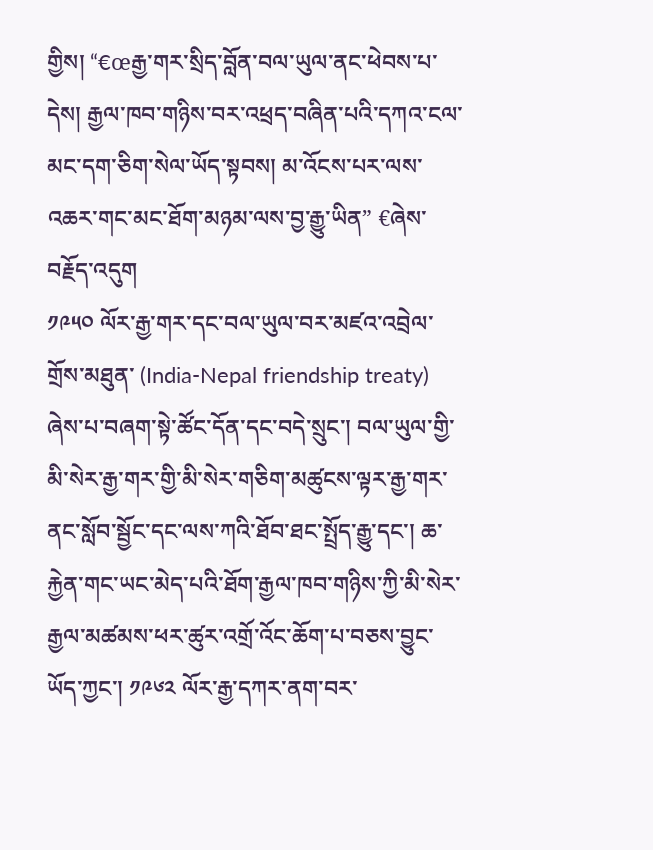གྱིས། “€œརྒྱ་གར་སྲིད་བློན་བལ་ཡུལ་ནང་ཕེབས་པ་དེས། རྒྱལ་ཁབ་གཉིས་བར་འཕྲད་བཞིན་པའི་དཀའ་ངལ་མང་དག་ཅིག་སེལ་ཡོད་སྟབས། མ་འོངས་པར་ལས་འཆར་གང་མང་ཐོག་མཉམ་ལས་བྱ་རྒྱུ་ཡིན” €ཞེས་བརྗོད་འདུག
༡༩༥༠ ལོར་རྒྱ་གར་དང་བལ་ཡུལ་བར་མཛའ་འབྲེལ་གྲོས་མཐུན་ (India-Nepal friendship treaty) ཞེས་པ་བཞག་སྟེ་ཚོང་དོན་དང་བདེ་སྲུང་། བལ་ཡུལ་གྱི་མི་སེར་རྒྱ་གར་གྱི་མི་སེར་གཅིག་མཚུངས་ལྟར་རྒྱ་གར་ནང་སློབ་སྦྱོང་དང་ལས་ཀའི་ཐོབ་ཐང་སྤྲོད་རྒྱུ་དང་། ཆ་རྐྱེན་གང་ཡང་མེད་པའི་ཐོག་རྒྱལ་ཁབ་གཉིས་ཀྱི་མི་སེར་རྒྱལ་མཚམས་ཕར་ཚུར་འགྲོ་འོང་ཆོག་པ་བཅས་བྱུང་ཡོད་ཀྱང་། ༡༩༦༢ ལོར་རྒྱ་དཀར་ནག་བར་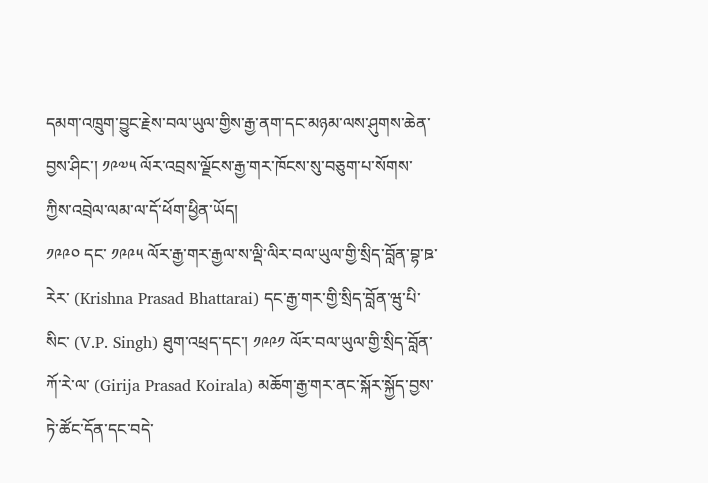དམག་འཁྲུག་བྱུང་རྗེས་བལ་ཡུལ་གྱིས་རྒྱ་ནག་དང་མཉམ་ལས་ཤུགས་ཆེན་བྱས་ཤིང་། ༡༩༧༥ ལོར་འབྲས་ལྗོངས་རྒྱ་གར་ཁོངས་སུ་བཅུག་པ་སོགས་ཀྱིས་འབྲེལ་ལམ་ལ་དོ་ཕོག་ཕྱིན་ཡོད།
༡༩༩༠ དང་ ༡༩༩༥ ལོར་རྒྱ་གར་རྒྱལ་ས་ལྡི་ལིར་བལ་ཡུལ་གྱི་སྲིད་བློན་བྷ་ཋ་རེར་ (Krishna Prasad Bhattarai) དང་རྒྱ་གར་གྱི་སྲིད་བློན་ཝུ་པི་སིང་ (V.P. Singh) ཐུག་འཕྲད་དང་། ༡༩༩༡ ལོར་བལ་ཡུལ་གྱི་སྲིད་བློན་ཀོ་རེ་ལ་ (Girija Prasad Koirala) མཆོག་རྒྱ་གར་ནང་སྐོར་སྐྱོད་བྱས་ཏེ་ཚོང་དོན་དང་བདེ་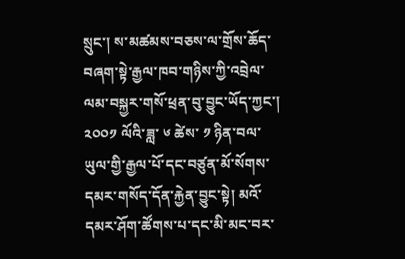སྲུང་། ས་མཚམས་བཅས་ལ་གྲོས་ཆོད་བཞག་སྟེ་རྒྱལ་ཁབ་གཉིས་ཀྱི་འབྲེལ་ལམ་བསྐྱར་གསོ་ཕྲན་བུ་བྱུང་ཡོད་ཀྱང་། ༢༠༠༡ ལོའི་ཟླ་ ༦ ཚེས་ ༡ ཉིན་བལ་ཡུལ་གྱི་རྒྱལ་པོ་དང་བཙུན་མོ་སོགས་དམར་གསོད་དོན་རྐྱེན་བྱུང་སྟེ། མའོ་དམར་ཤོག་ཚོགས་པ་དང་མི་མང་བར་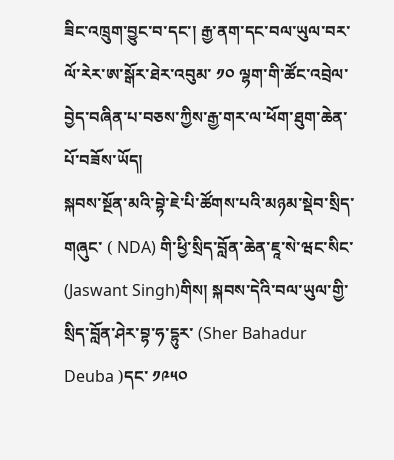ཟིང་འཁྲུག་བྱུང་བ་དང་། རྒྱ་ནག་དང་བལ་ཡུལ་བར་ལོ་རེར་ཨ་སྒོར་ཐེར་འབུམ་ ༡༠ ལྷག་གི་ཚོང་འབྲེལ་བྱེད་བཞིན་པ་བཅས་ཀྱིས་རྒྱ་གར་ལ་ཕོག་ཐུག་ཆེན་པོ་བཟོས་ཡོད།
སྐབས་སྔོན་མའི་བྷེ་ཇེ་པི་ཚོགས་པའི་མཉམ་སྡེབ་སྲིད་གཞུང་ ( NDA) གི་ཕྱི་སྲིད་བློན་ཆེན་ཇཱ་སེ་ཝང་སིང་ (Jaswant Singh)གིས། སྐབས་དེའི་བལ་ཡུལ་གྱི་སྲིད་བློན་ཤེར་བྷ་ཧ་དྷུར་ (Sher Bahadur Deuba )དང་ ༡༩༥༠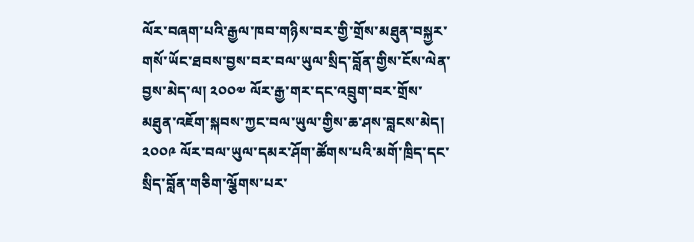ལོར་བཞག་པའི་རྒྱལ་ཁབ་གཉིས་བར་གྱི་གྲོས་མཐུན་བསྐྱར་གསོ་ཡོང་ཐབས་བྱས་བར་བལ་ཡུལ་སྲིད་བློན་གྱིས་ངོས་ལེན་བྱས་མེད་ལ། ༢༠༠༧ ལོར་རྒྱ་གར་དང་འབྲུག་བར་གྲོས་མཐུན་འཇོག་སྐབས་ཀྱང་བལ་ཡུལ་གྱིས་ཆ་ཤས་བླངས་མེད།
༢༠༠༩ ལོར་བལ་ཡུལ་དམར་ཤོག་ཚོགས་པའི་མགོ་ཁྲིད་དང་སྲིད་བློན་གཅིག་ལྕོགས་པར་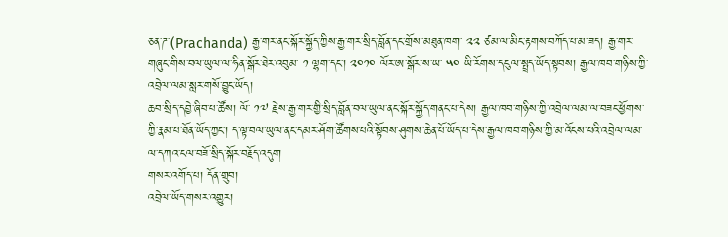ཅན་ཌ་(Prachanda) རྒྱ་གར་ནང་སྐོར་སྐྱོད་ཀྱིས་རྒྱ་གར་སྲིད་བློན་དང་གྲོས་མཐུན་ཁག་ ༢༢ ཙམ་ལ་མིང་རྟགས་བཀོད་པ་མ་ཟད། རྒྱ་གར་གཞུང་གིས་བལ་ཡུལ་ལ་ཧིན་སྒོར་ཐེར་འབུམ་ ༡ ལྷག་དང་། ༢༠༡༠ ལོར་ཨ་སྒོར་ས་ཡ་ ༥༠ ཡི་རོགས་དངུལ་སྤྲད་ཡོད་སྟབས། རྒྱལ་ཁབ་གཉིས་ཀྱི་འབྲེལ་ལམ་སླར་གསོ་བྱུང་ཡོད།
ཆབ་སྲིད་དབྱེ་ཞིབ་པ་ཚོས། ལོ་ ༡༧ རྗེས་རྒྱ་གར་གྱི་སྲིད་བློན་བལ་ཡུལ་ནང་སྐོར་སྐྱོད་གནང་པ་དེས། རྒྱལ་ཁབ་གཉིས་ཀྱི་འབྲེལ་ལམ་ལ་བཟང་ཕྱོགས་ཀྱི་རྣམ་པ་ཐོན་ཡོད་ཀྱང་། ད་ལྟ་བལ་ཡུལ་ནང་དམར་ཤོག་ཚོགས་པའི་སྟོབས་ཤུགས་ཆེན་པོ་ཡོད་པ་དེས་རྒྱལ་ཁབ་གཉིས་ཀྱི་མ་འོངས་པའི་འབྲེལ་ལམ་ལ་དཀའ་ངལ་བཟོ་སྲིད་སྐོར་བརྗོད་འདུག
གསར་འགོད་པ། དོན་གྲུབ།
འབྲེལ་ཡོད་གསར་འགྱུར།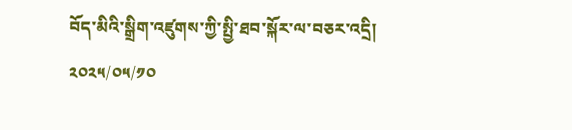བོད་མིའི་སྒྲིག་འཛུགས་ཀྱི་སྤྱི་ཐབ་སྐོར་ལ་བཅར་འདྲི།
༢༠༢༥/༠༥/༡༠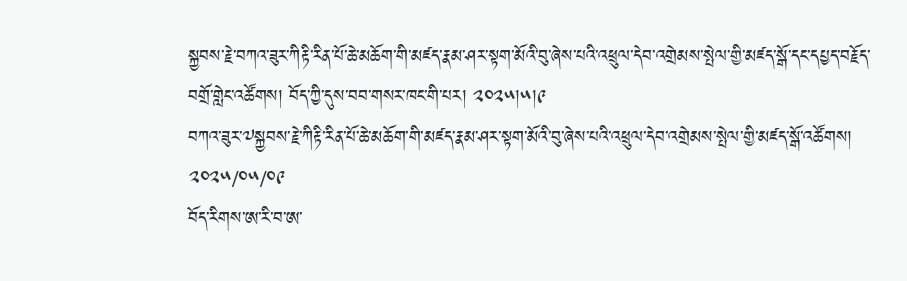སྐྱབས་རྗེ་བཀའ་ཟུར་ཀིརྟི་རིན་པོ་ཆེ་མཆོག་གི་མཛད་རྣམ་ཤར་སྟག་མོའི་བུ་ཞེས་པའི་འཕྲུལ་དེབ་འགྲེམས་སྤེལ་གྱི་མཛད་སྒོ་དང་དཔྱད་བརྗོད་བགྲོ་གླེང་འཚོགས། བོད་ཀྱི་དུས་བབ་གསར་ཁང་གི་པར། ༢༠༢༥།༥།༩
བཀའ་ཟུར་༧སྐྱབས་རྗེ་ཀིརྟི་རིན་པོ་ཆེ་མཆོག་གི་མཛད་རྣམ་ཤར་སྟག་མོའི་བུ་ཞེས་པའི་འཕྲུལ་དེབ་འགྲེམས་སྤེལ་གྱི་མཛད་སྒོ་འཚོགས།
༢༠༢༥/༠༥/༠༩
བོད་རིགས་ཨ་རི་བ་ཨ་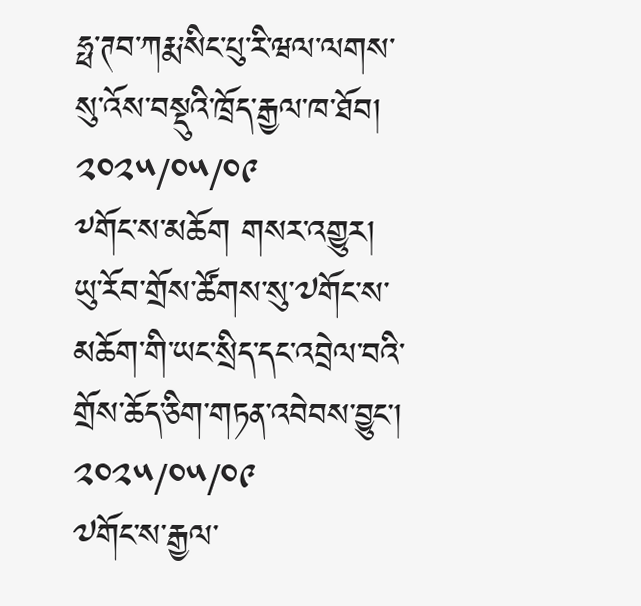ཧྥ་ཊབ་ཀརྨ་སིང་པུ་རི་ཝལ་ལགས་སུ་འོས་བསྡུའི་ཁྲོད་རྒྱལ་ཁ་ཐོབ།
༢༠༢༥/༠༥/༠༩
༸གོང་ས་མཆོག གསར་འགྱུར།
ཡུ་རོབ་གྲོས་ཚོགས་སུ་༧གོང་ས་མཆོག་གི་ཡང་སྲིད་དང་འབྲེལ་བའི་གྲོས་ཆོད་ཅིག་གཏན་འབེབས་བྱུང་།
༢༠༢༥/༠༥/༠༩
༧གོང་ས་རྒྱལ་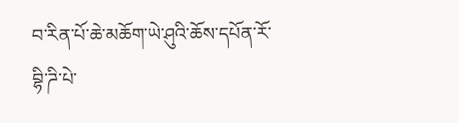བ་རིན་པོ་ཆེ་མཆོག་ཡེ་ཤུའི་ཆོས་དཔོན་རོ་བྷི་ཌི་པེ་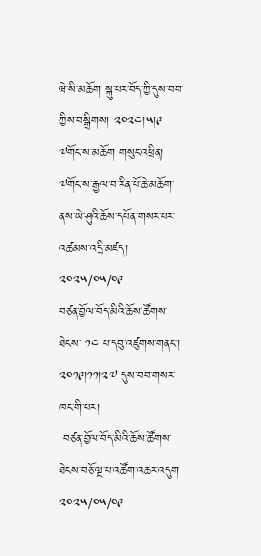ཝེ་སི་མཆོག སྐུ་པར་བོད་ཀྱི་དུས་བབ་ཀྱིས་བསྒྲིགས། ༢༠༢༤།༥།༩
༧གོང་ས་མཆོག གསུང་འཕྲིན།
༧གོང་ས་རྒྱལ་བ་རིན་པོ་ཆེ་མཆོག་ནས་ཡེ་ཤུའི་ཆོས་དཔོན་གསར་པར་འཚམས་འདྲི་མཛད།
༢༠༢༥/༠༥/༠༩
བཙན་བྱོལ་བོད་མིའི་ཆོས་ཚོགས་ཐེངས་ ༡༤ པ་དབུ་འཛུགས་གནང་། ༢༠༡༩།༡༡།༢༧ དུས་བབ་གསར་ཁང་གི་པར།
 བཙན་བྱོལ་བོད་མིའི་ཆོས་ཚོགས་ཐེངས་བཅོ་ལྔ་པ་འཚོག་འཆར་འདུག
༢༠༢༥/༠༥/༠༩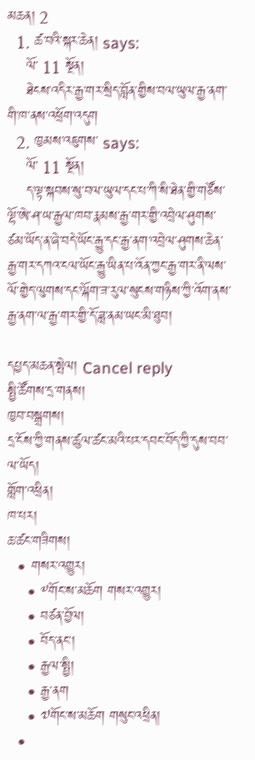མཆན། 2
  1. ཚ་བའི་སྐར་ཆེན། says:
    ལོ་ 11 སྔོན།
    ཐེངས་འདིར་རྒྱ་གར་སྲིད་བློན་གྱིས་བལ་ཡུལ་རྒྱ་ནག་གི་ཁ་ནས་འཕྲོག་འདུག
  2. ཁྱམས་འཇུགས་ says:
    ལོ་ 11 སྔོན།
    ད་ལྟ་སྐབས་སུ་བལ་ཡུལ་དང་པ་ཀི་སི་ཐེན་གྱི་གཙོས་ལྷོ་ཨེ་ཤ་ཡ་རྒྱལ་ཁབ་རྣམས་རྒྱ་གར་གྱི་འབྲེལ་ཤུགས་ཙམ་ཡོད་ན་ཞེ་བདེ་ཡོང་རྒྱུ་དང་རྒྱ་ནག་འབྲེལ་ཤུགས་ཆེན་རྒྱ་གར་དཀའ་ངལ་ཡོང་རྒྱུ་ཡིན་པ་འོན་ཀྱང་རྒྱ་གར་ནི་ལས་ལོ་གྱེད་ལུགས་དང་ལྐོག་ཟ་རུལ་སུངས་གཉིས་ཀྱི་འོག་ནས་རྒྱ་ནག་ལ་རྒྱ་གར་གྱི་དོ་ཟླ་ནམ་ཡང་མི་ཐུབ།

དཔྱད་མཆན་སྤེལ། Cancel reply
སྤྱི་ཚོགས་དྲ་གནས།
ཁྱབ་བསྒྲགས།
དྲ་ངོས་ཀྱི་གནས་ཚུལ་ཚང་མའི་པར་དབང་བོད་ཀྱི་དུས་བབ་ལ་ཡོད།
གློག་འཕྲིན།
ཁ་པར།
ཆ་ཚང་གཟིགས།
  • གསར་འགྱུར།
    • ༸གོང་ས་མཆོག གསར་འགྱུར།
    • བཙན་བྱོལ།
    • བོད་ནང་།
    • རྒྱལ་སྤྱི།
    • རྒྱ་ནག
    • ༧གོང་ས་མཆོག གསུང་འཕྲིན།
  •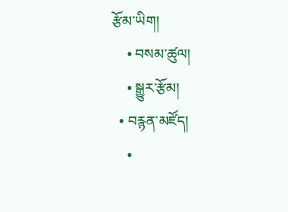རྩོམ་ཡིག།
    • བསམ་ཚུལ།
    • སྒྱུར་རྩོམ།
  • བརྙན་མཛོད།
    •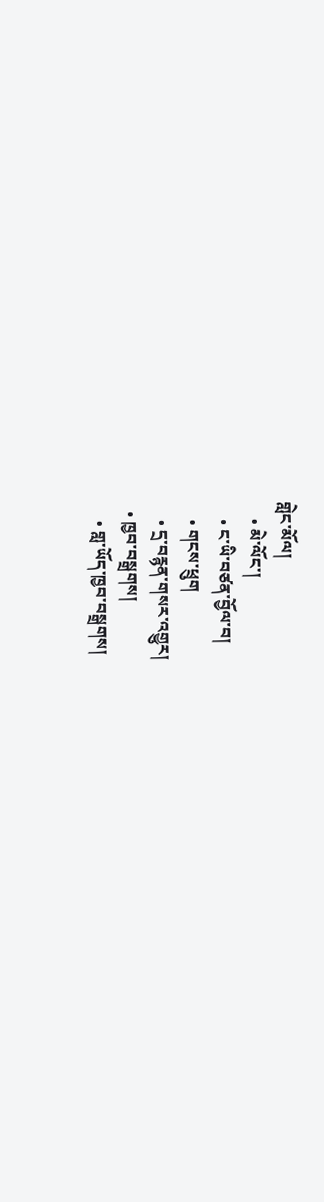གླེང་མོལ།
    • མེ་ལོང་།
    • ང་ཡི་བཙན་བྱོལ་བ།
    • གངས་ཕྲུག
    • དྲ་བརྙན་གསར་འགྱུར།
  • ཁྱབ་བསྒྲགས།
    • གླ་ཡོད་ཁྱབ་བསྒྲགས།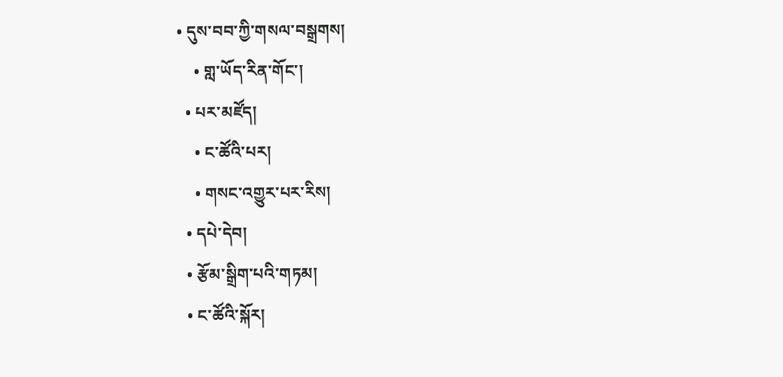• དུས་བབ་ཀྱི་གསལ་བསྒྲགས།
    • གླ་ཡོད་རིན་གོང་།
  • པར་མཛོད།
    • ང་ཚོའི་པར།
    • གསང་འགྱུར་པར་རིས།
  • དཔེ་དེབ།
  • རྩོམ་སྒྲིག་པའི་གཏམ།
  • ང་ཚོའི་སྐོར།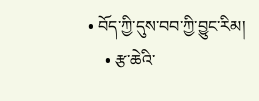• བོད་ཀྱི་དུས་བབ་ཀྱི་བྱུང་རིམ།
    • རྩ་ཆེའི་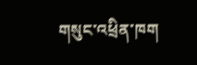གསུང་འཕྲིན་ཁག